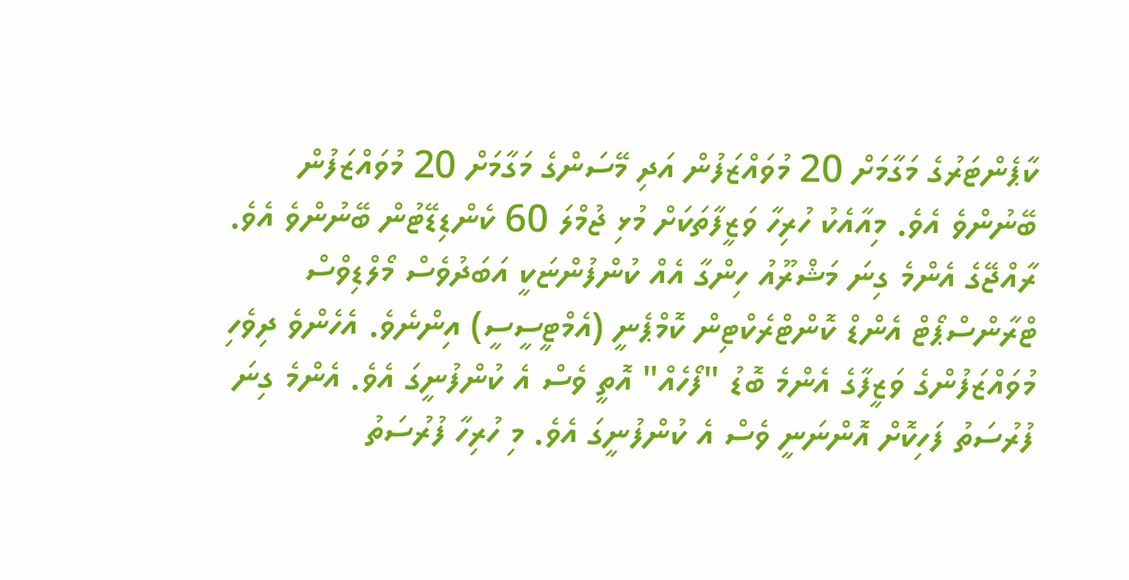ކާޕެންޓަރުގެ މަގާމަށް 20 މުވައްޒަފުން އަދި މޭސަންގެ މަގާމަށް 20 މުވައްޒަފުން ބޭނުންވެ އެވެ. މިއާއެކު ހުރިހާ ވަޒީފާތަކަށް މުޅި ޖުމްލަ 60 ކެންޑިޑޭޓުން ބޭނުންވެ އެވެ.
ރާއްޖޭގެ އެންމެ ގިނަ މަޝްރޫއު ހިންގާ އެއް ކުންފުންޏަކީ އަބަދުވެސް މޯލްޑިވްސް ޓްރާންސްޕޯޓް އެންޑް ކޮންޓްރެކްޓިން ކޮމްޕެނީ (އެމްޓީސީސީ) އިންނެވެ. އެހެންވެ ދިވެހި މުވައްޒަފުންގެ ވަޒީފާގެ އެންމެ ބޮޑު "ފޯހެއް" އޮތީ ވެސް އެ ކުންފުނީގަ އެވެ. އެންމެ ގިނަ ފުރުސަތު ފަހިކޮށް އޮންނަނީ ވެސް އެ ކުންފުނީގަ އެވެ. މި ހުރިހާ ފުރުސަތު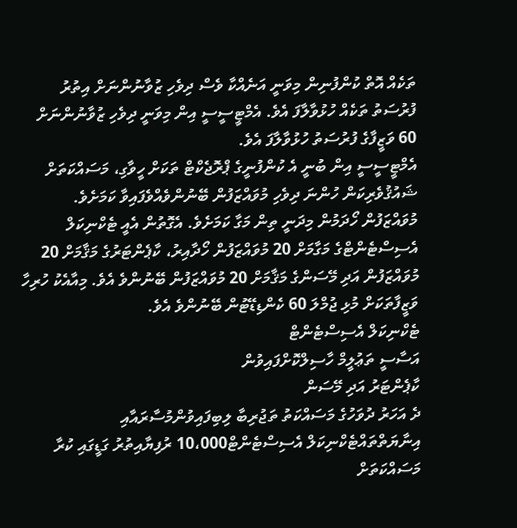ތަކެއް އޮތް ކުންފުނިން މިވަނީ އަނެއްކާ ވެސް ދިވެހި ޒުވާނުންނަށް އިތުރު ފުރުސަތު ތަކެއް ހުޅުވާލާފަ އެވެ. އެމްޓީސީސީ އިން މިވަނީ ދިވެހި ޒުވާނުންނަށް 60 ވަޒީފާގެ ފުރުސަތު ހުޅުވާލާފަ އެވެ.
އެމްޓީސީސީ އިން ބުނީ އެ ކުންފުނީގެ ޕްރޮޖެކްޓް ތަކަށް ހީވާގި، މަސައްކަތަށް ޝައުޤުވެރިކަން ހުންނަ ދިވެހި މުވައްޒަފުން ބޭނުންވެއްވެފައިވާ ކަމަށެވެ. މުވައްޒަފުން ހޯދަމުން މިދަނީ ތިން މަގާ ކަމަށެވެ. އެގޮތުން އެއީ ޓެކްނިކަލް އެސިސްޓެންޓްގެ މަގާމަށް 20 މުވައްޒަފުން ހޯދާއިރު، ކާޕެންޓަރުގެ މަޤާމަށް 20 މުވައްޒަފުން އަދި މޭސަންގެ މަޤާމަށް 20 މުވައްޒަފުން ބޭނުންވެ އެވެ. މިއާއެކު ހުރިހާ ވަޒީފާތަކަށް މުޅި ޖުމްލަ 60 ކެންޑިޑޭޓުން ބޭނުންވެ އެވެ.
ޓެކްނިކަލް އެސިސްޓެންޓް
އަސާސީ ތަޢުލީމް ހާސިލްކޮށްފައިވުން
ކާޕެންޓަރު އަދި މޭސަން
ދެ އަހަރު ދުވަހުގެ މަސައްކަތު ތަޖުރިބާ ލިބިފައިވުންމުސާރައާއި އިނާޔަތްތައްޓެކްނިކަލް އެސިސްޓެންޓް10،000 ރުފިޔާއިތުރު ގަޑީގައި ކުރާ މަސައްކަތަށް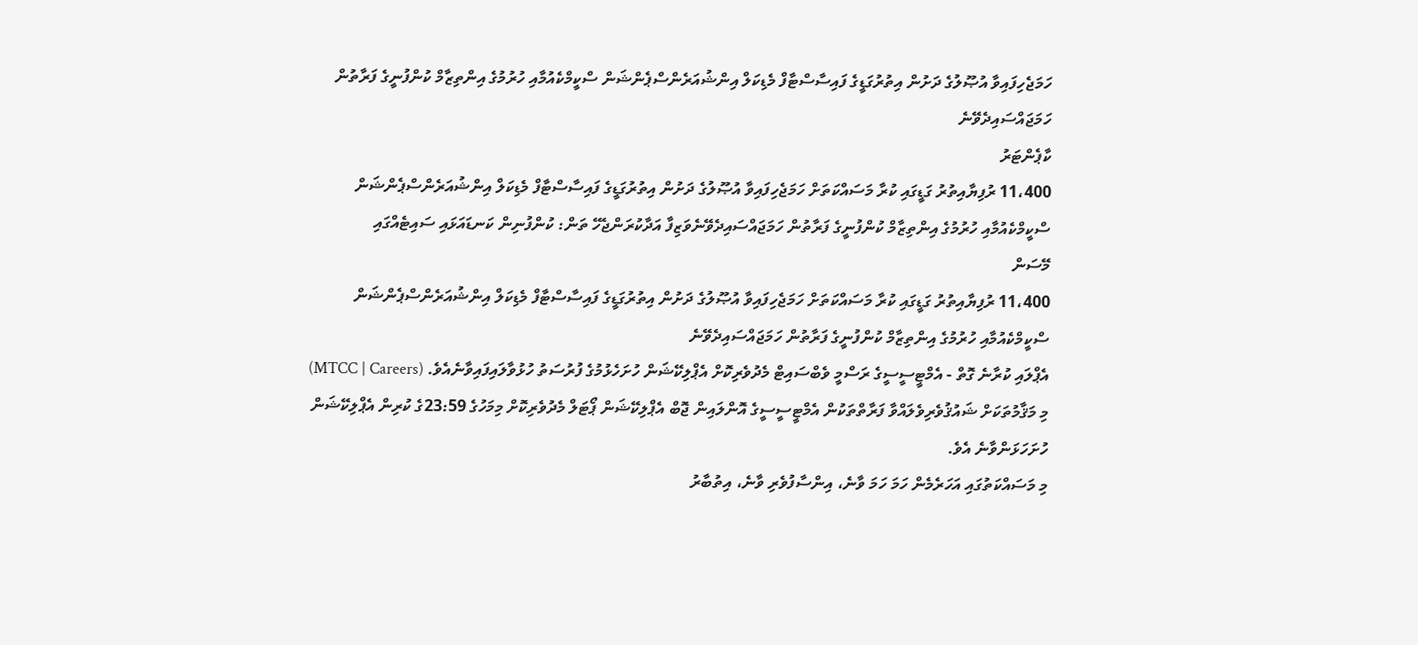ހަމަޖެހިފައިވާ އުޞޫލުގެ ދަށުން އިތުރުގަޑީގެ ފައިސާސްޓާފް މެޑިކަލް އިންޝުއަރެންސްޕެންޝަން ސްކީމްކެއުމާއި ހުރުމުގެ އިންތިޒާމް ކުންފުނީގެ ފަރާތުން ހަމަޖައްސައިދެވޭނެ
ކާޕެންޓަރު
11،400 ރުފިޔާއިތުރު ގަޑީގައި ކުރާ މަސައްކަތަށް ހަމަޖެހިފައިވާ އުޞޫލުގެ ދަށުން އިތުރުގަޑީގެ ފައިސާސްޓާފް މެޑިކަލް އިންޝުއަރެންސްޕެންޝަން ސްކީމްކެއުމާއި ހުރުމުގެ އިންތިޒާމް ކުންފުނީގެ ފަރާތުން ހަމަޖައްސައިދެވޭނެވަޒިފާ އަދާކުރަންޖެހޭ ތަން: ކުންފުނިން ކަނޑައަޅައި ސައިޓެއްގައި
މޭސަން
11،400 ރުފިޔާއިތުރު ގަޑީގައި ކުރާ މަސައްކަތަށް ހަމަޖެހިފައިވާ އުޞޫލުގެ ދަށުން އިތުރުގަޑީގެ ފައިސާސްޓާފް މެޑިކަލް އިންޝުއަރެންސްޕެންޝަން ސްކީމްކެއުމާއި ހުރުމުގެ އިންތިޒާމް ކުންފުނީގެ ފަރާތުން ހަމަޖައްސައިދެވޭނެ
އެޕްލައި ކުރާނެ ގޮތް - އެމްޓީސީސީގެ ރަސްމީ ވެބްސައިޓް މެދުވެރިކޮށް އެޕްލިކޭޝަން ހުށަހެޅުމުގެ ފުރުސަތު ހުޅުވާލައިފައިވާނެއެވެ. (MTCC | Careers) މި މަޤާމުތަކަށް ޝައުޤުވެރިވެލައްވާ ފަރާތްތަކުން އެމްޓީސީސީގެ އޮންލައިން ޖޮބް އެޕްލިކޭޝަން ޕޯޓަލް މެދުވެރިކޮށް މިމަހުގެ 23:59ގެ ކުރިން އެޕްލިކޭޝަން ހުށަހަޅަންވާނެ އެވެ.
މި މަސައްކަތުގައި އަހަރެމެން ހަމަ ހަމަ ވާނެ، އިންސާފުވެރި ވާނެ، އިތުބާރު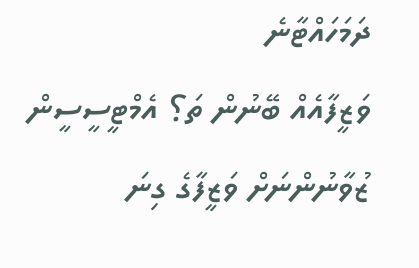ދަމަހައްޓާނެ
ވަޒީފާއެއް ބޭނުން ތަ؟ އެމްޓީސީސީން ޒުވާނުންނަށް ވަޒީފާގެ ގިނަ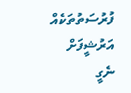ފުރުސަތުތަކެއް
އަރުޝީފަށް ނެގީ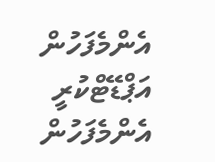އެންމެފަހުން އަޕްޑޭޓްކުރީ
އެންމެފަހުން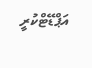އަޕްޑޭޓްކުރީ